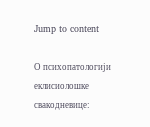Jump to content

О психопатологији еклисиолошке свакодневице: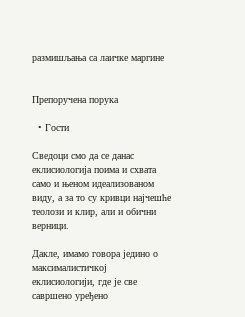размишљања са лаичке маргине


Препоручена порука

  • Гости

Сведоци смо да се данас еклисиологија поима и схвата само и њеном идеализованом виду, а за то су кривци најчешће теолози и клир, али и обични верници.

Дакле, имамо говора једино о максималистичкој еклисиологији, где је све савршено уређено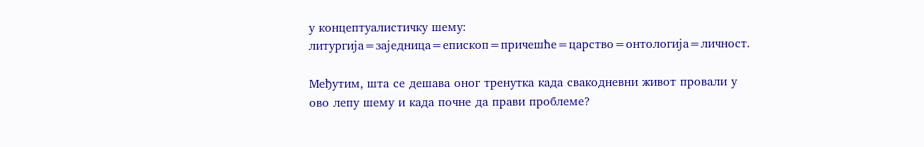у концептуалистичку шему: литургија=заједница=епископ=причешће=царство=онтологија=личност.

Међутим, шта се дешава оног тренутка када свакодневни живот провали у ово лепу шему и када почне да прави проблеме?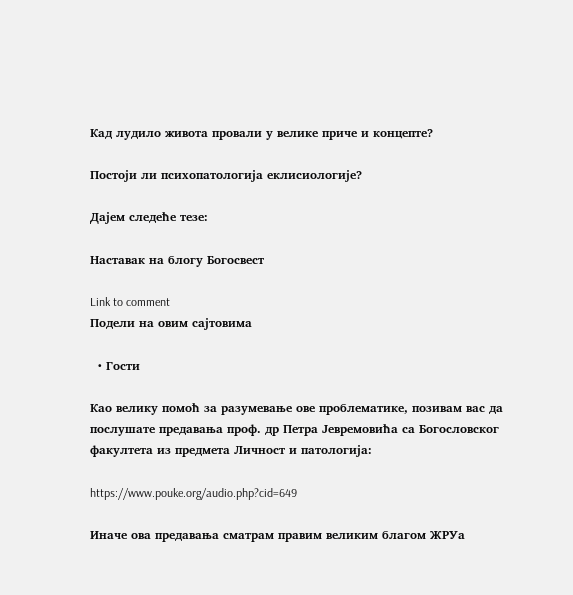Кад лудило живота провали у велике приче и концепте?

Постоји ли психопатологија еклисиологије?

Дајем следеће тезе:

Наставак на блогу Богосвест

Link to comment
Подели на овим сајтовима

  • Гости

Као велику помоћ за разумевање ове проблематике, позивам вас да послушате предавања проф. др Петра Јевремовића са Богословског факултета из предмета Личност и патологија:

https://www.pouke.org/audio.php?cid=649

Иначе ова предавања сматрам правим великим благом ЖРУа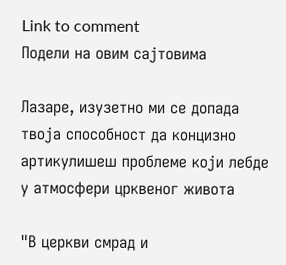Link to comment
Подели на овим сајтовима

Лазаре, изузетно ми се допада твоја способност да концизно артикулишеш проблеме који лебде у атмосфери црквеног живота

"В церкви смрад и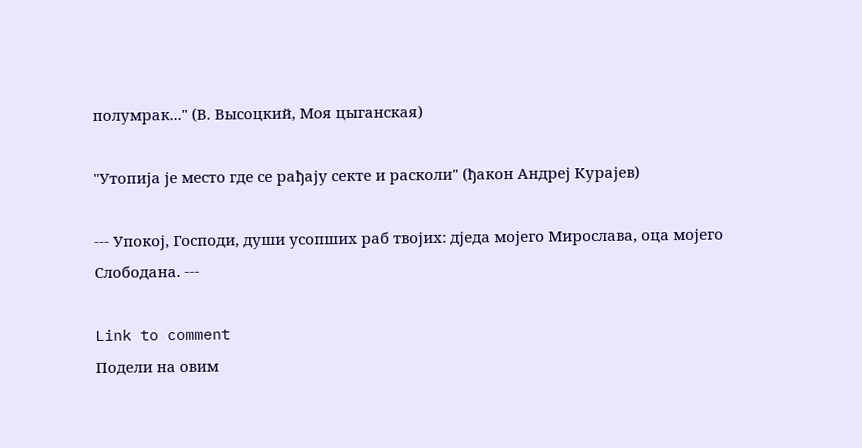полумрак..." (В. Высоцкий, Моя цыганская)

"Утопија је место где се рађају секте и расколи" (ђакон Андреј Курајев)

--- Упокој, Господи, души усопших раб твојих: дједа мојего Мирослава, оца мојего Слободана. ---

Link to comment
Подели на овим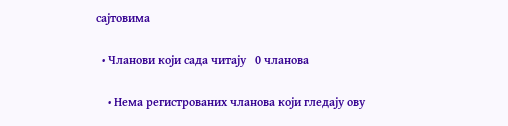сајтовима

  • Чланови који сада читају   0 чланова

    • Нема регистрованих чланова који гледају ову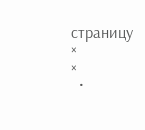страницу
×
×
  •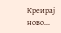Креирај ново...